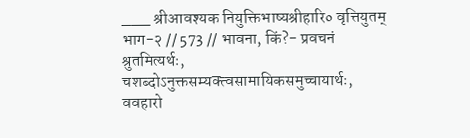___ श्रीआवश्यक नियुक्तिभाष्यश्रीहारि० वृत्तियुतम् भाग-२ // 573 // भावना, किं?- प्रवचनं श्रुतमित्यर्थः, चशब्दोऽनुक्तसम्यक्त्वसामायिकसमुच्चायार्थः, ववहारो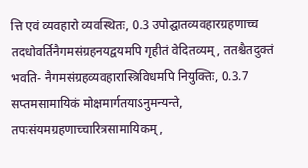त्ति एवं व्यवहारो व्यवस्थितः, 0.3 उपोद्घातव्यवहारग्रहणाच्च तदधोवर्तिनैगमसंग्रहनयद्वयमपि गृहीतं वेदितव्यम्, ततश्चैतदुक्तं भवति- नैगमसंग्रहव्यवहारास्त्रिविधमपि नियुक्तिः, 0.3.7 सप्तमसामायिकं मोक्षमार्गतयाऽनुमन्यन्ते, तपःसंयमग्रहणाच्चारित्रसामायिकम्,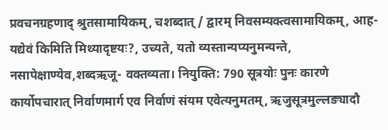प्रवचनग्रहणाद् श्रुतसामायिकम्, चशब्दात् / द्वारम् निवसम्यक्त्वसामायिकम्, आह- यद्येवं किमिति मिथ्यादृष्टयः?, उच्यते, यतो व्यस्तान्यप्यनुमन्यन्ते, नसापेक्षाण्येव,शब्दऋजू- वक्तव्यता। नियुक्ति: 790 सूत्रयोः पुनः कारणे कार्योपचारात् निर्वाणमार्ग एव निर्वाणं संयम एवेत्यनुमतम्, ऋजुसूत्रमुल्लङ्यादौ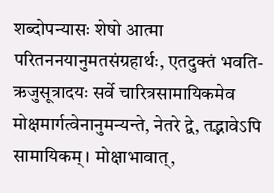शब्दोपन्यासः शेषो आत्मा परितननयानुमतसंग्रहार्थः, एतदुक्तं भवति-ऋजुसूत्रादयः सर्वे चारित्रसामायिकमेव मोक्षमार्गत्वेनानुमन्यन्ते, नेतरे द्वे, तद्भावेऽपि सामायिकम्। मोक्षाभावात्,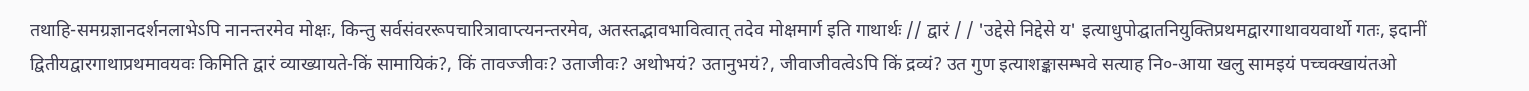तथाहि-समग्रज्ञानदर्शनलाभेऽपि नानन्तरमेव मोक्षः, किन्तु सर्वसंवररूपचारित्रावाप्त्यनन्तरमेव, अतस्तद्भावभावित्वात् तदेव मोक्षमार्ग इति गाथार्थः // द्वारं / / 'उद्देसे निद्देसे य' इत्याधुपोद्घातनियुक्तिप्रथमद्वारगाथावयवार्थो गतः, इदानीं द्वितीयद्वारगाथाप्रथमावयवः किमिति द्वारं व्याख्यायते-किं सामायिकं?, किं तावज्जीवः? उताजीवः? अथोभयं? उतानुभयं?, जीवाजीवत्वेऽपि किं द्रव्यं? उत गुण इत्याशङ्कासम्भवे सत्याह नि०-आया खलु सामइयं पच्चक्खायंतओ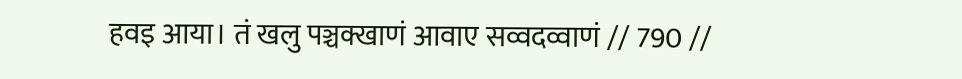हवइ आया। तं खलु पञ्चक्खाणं आवाए सव्वदव्वाणं // 790 //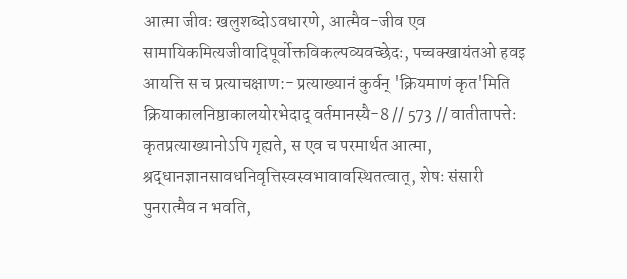आत्मा जीवः खलुशब्दोऽवधारणे, आत्मैव-जीव एव सामायिकमित्यजीवादिपूर्वोक्तविकल्पव्यवच्छेदः, पच्चक्खायंतओ हवइ आयत्ति स च प्रत्याचक्षाण:- प्रत्याख्यानं कुर्वन् 'क्रियमाणं कृत'मिति क्रियाकालनिष्ठाकालयोरभेदाद् वर्तमानस्यै-8 // 573 // वातीतापत्तेः कृतप्रत्याख्यानोऽपि गृह्यते, स एव च परमार्थत आत्मा, श्रद्धानज्ञानसावधनिवृत्तिस्वस्वभावावस्थितत्वात्, शेषः संसारी पुनरात्मैव न भवति,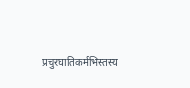प्रचुरघातिकर्मभिस्तस्य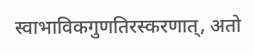स्वाभाविकगुणतिरस्करणात्, अतो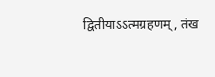द्वितीयाऽऽत्मग्रहणम्, तंख